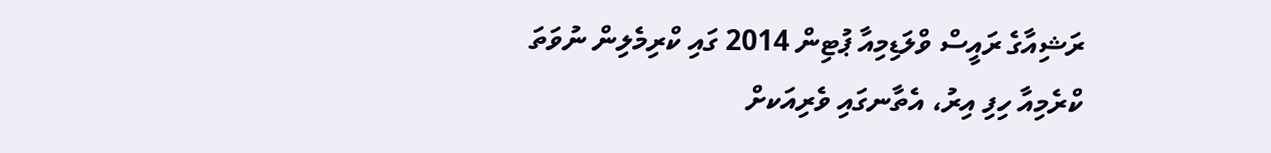ރަޝިއާގެ ރައީސް ވްލަޑިމިއާ ޕުޓިން 2014 ގައި ކްރިމެލިން ނުވަތަ ކްރެމިއާ ހިފި އިރު، އެތާނގައި ވެރިއަކށް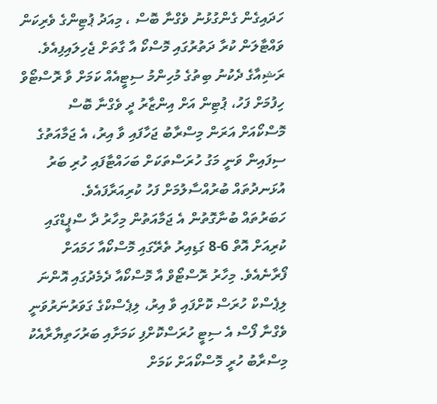ހަދައިގެން ގެންގުޅުނު ވެގްނާ ބޮސް ، މިއަދު ޕުޓިންގެ ވެރިކަން ވައްޓާލަން ކުރާ ދަތުރުގައި މޮސްކޯ އާ ގާތަށް ޖެހިލައިފިއެވެ.
ރަޝިއާގެ ދެކުނު ބިތުގެ މުހިންމު ސިޓީއެއް ކަމަށް ވާ ރޮސްޓޯވް ހިފުމަށް ފަހު، ޕުޓިން އަށް އިންޒާރު ދީ ވެގްނާ ބޮސް މޮސްކޯއަށް އަރަން މިސްރާބު ޖަހާފައި ވާ އިރު، އެ ޖަމާއަތުގެ ސިފައިން ވަނީ މަގު ހުރަސްތަކަށް ބަހައްޓާފައި ހުރި ބަރު އުޅަނދުތައް ބުރުއްސާލުމަށް ފަހު ކުރިއަރާފައެވެ.
ހަބަރުތައް ބުނާގޮތުން އެ ޖަމާއަތުން މިހާރު ދާ ސްޕީޑްގައި ކުރިއަށް އޮތް 6-8 ގަޑިއިރު ތެރޭގައި މޮސްކޯއާ ހަމައަށް ފޯރާނެއެވެ. މިހާރު ރޮސްޓޯވް އާ މޮސްކޯއާ ދެމެދުގައި އޮންނަ ލިޕެސްކް ހުރަސް ކޮށްފައި ވާ އިރު، ލިޕެސްކްގެ ގަވަރުނަރުވަނީ ވެގްނާ ފޯސް އެ ސިޓީ ހުރަސްކޮށްފި ކަމަށާއި ބަރުހަތިޔާރާއެކު މިސްރާބު ހުރީ މޮސްކޯއަށް ކަމަށް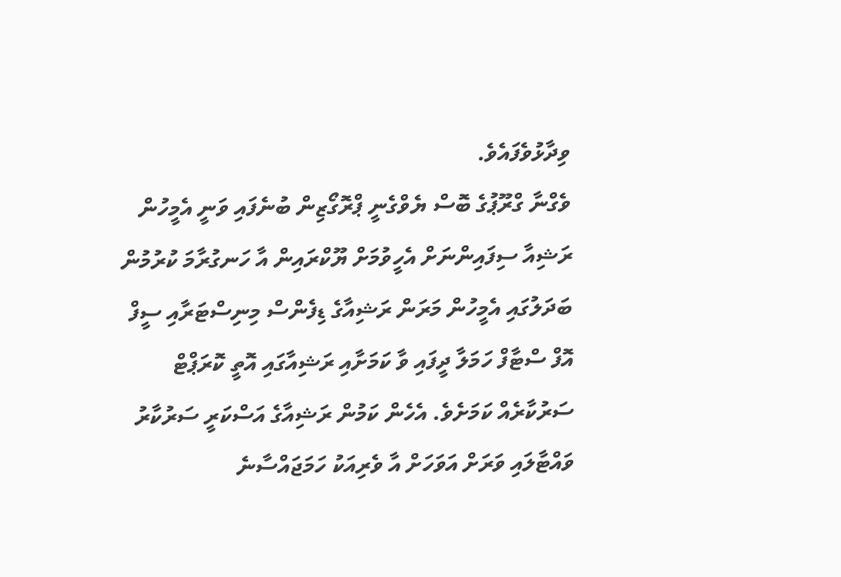ވިދާޅުވެފައެވެ.
ވެގްނާ ގްރޫޕުގެ ބޮސް ޔެވްގެނީ ޕްރޮގޯޒިން ބުނެފައި ވަނީ އެމީހުން ރަޝިއާ ސިފައިންނަށް އެހީވުމަށް ޔޫކްރައިން އާ ހަނގުރާމަ ކުރުމުން ބަދަލުގައި އެމީހުން މަރަން ރަޝިއާގެ ޑިފެންސް މިނިސްޓަރާއި ސީފް އޮފް ސްޓާފް ހަމަލާ ދީފައި ވާ ކަމަށާއި ރަޝިއާގައި އޮތީ ކޮރަޕްޓް ސަރުކާރެއް ކަމަށެވެ. އެހެން ކަމުން ރަޝިއާގެ އަސްކަރީ ސަރުކާރު ވައްޓާލައި ވަރަށް އަވަހަށް އާ ވެރިއަކު ހަމަޖައްސާނެ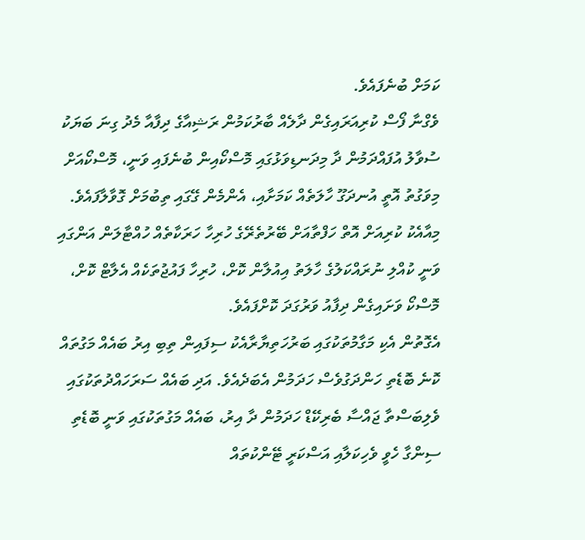ކަމަށް ބުނެފައެވެ.
ވެގްނާ ފޯސް ކުރިއަރައިގެން ދާލެއް ބާރުކަމުން ރަޝިއާގެ ދިފާއާ މެދު ގިނަ ބަޔަކު ސުވާލު އުފައްދަމުން ދާ މިދަނޑިވަޅުގައި މޮސްކޯއިން ބުނެފައި ވަނީ، މޮސްކޯއަށް މިވަގުތު އޮތީ އުނދަގޫ ހާލަތެއް ކަމަށާއި، އެންމެން ގޭގައި ތިބުމަށް ގޮވާލާފައެވެ. މިއާއެކު ކުރިއަށް އޮތް ހަފްތާއަށް ބޭރުތެރޭގެ ހުރިހާ ހަރަކާތެއް ހުއްޓާލަން އަންގައި ވަނީ ކުއްލި ނުރައްކަލުގެ ހާލަތު އިއުލާން ކޮށް، ހުރިހާ ފައުޖުތަކެއް އެލާޓް ކޮށް، މޮސްކޯ ވަށައިގެން ދިފާއު ވަރުގަދަ ކޮށްފައެވެ.
އެގޮތުން އެކި މަގާމުތަކުގައި ބަރުހަތިޔާރާއެކު ސިފައިން ތިބި އިރު ބައެއް މަގުތައް ކޮނެ ބޮޑެތި ހަންދަގުވެސް ހަދަމުން އެބަދެއެވެ. އަދި ބައެއް ސަރަހައްދުތަކުގައި ވެލިބަސްތާ ޖައްސާ ބެރިކޭޑް ހަދަމުން ދާ އިރު، ބައެއް މަގުތަކުގައި ވަނީ ބޮޑެތި ސިންގާ ހެވީ ވެހިކަލާއި އަސްކަރީ ޓޭންކުތައް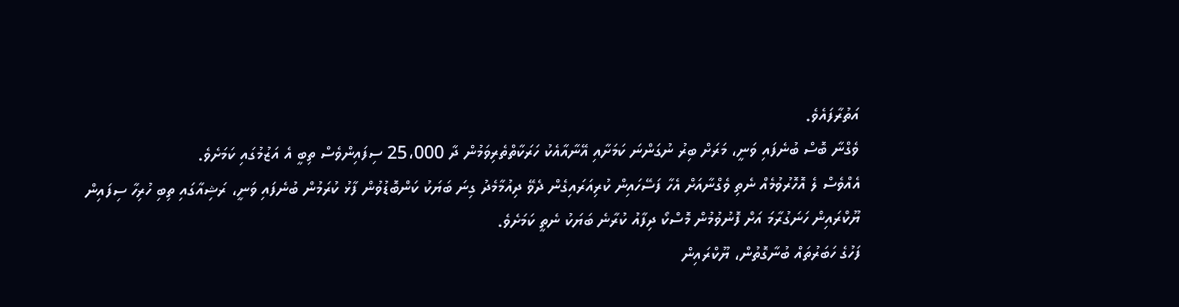އަތުރާފައެވެ.
ވެގްނާ ބޮސް ބުނެފައި ވަނީ، މަރަށް ބިރު ނުގަންނަ ކަމަށާއި އޭނާއާއެކު ހަރަކާތްތެރިވަމުން ދާ 25،000 ސިފައިންވެސް ތިބީ އެ އަޒުމުގައި ކަމަށެވެ.
އެއްވެސް ލެ އޮހޮރުވުމެއް ނެތި ވެގްނާއަށް އެހާ ފަސޭހައިން ކުރިއަރައިގެން ދެވޭ ދިއުމާމެދު ގިނަ ބަޔަކު ކަންބޮޑުވުން ފާޅު ކުރަމުން ބުނެފައި ވަނީ، ރަޝިއާގައި ތިބި ހުރިހާ ސިފައިން ޔޫކްރައިން ހަނަގުރާމަ އަށް ފޮނުވުމުން މޮސްކޯ ދިފާއު ކުރާނެ ބަޔަކު ނެތީ ކަމަށެވެ.
ފަހުގެ ހަބަރުތައް ބުނާގޮތުން، ޔޫކްރައިން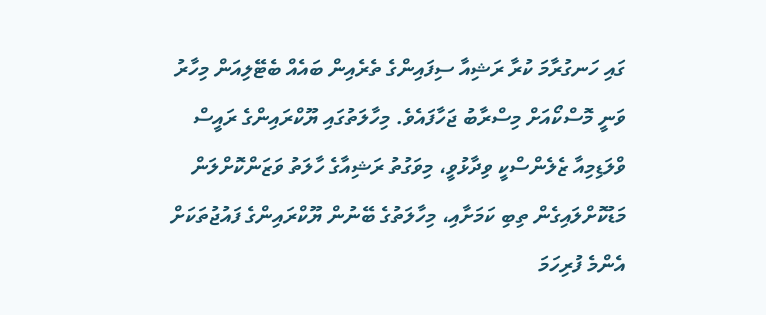ގައި ހަނގުރާމަ ކުރާ ރަޝިއާ ސިފައިންގެ ތެރެއިން ބައެއް ބެޓޭލިއަން މިހާރު ވަނީ މޮސްކޯއަށް މިސްރާބު ޖަހާފައެވެ. މިހާލަތުގައި ޔޫކްރައިންގެ ރައީސް ވްލަޑިމިއާ ޒެލެންސްކީ ވިދާޅުވީ، މިވަގުތު ރަޝިއާގެ ހާލަތު ވަޒަންކޮށްލަން މަޑުކޮށްލައިގެން ތިބި ކަމަށާއި، މިހާލަތުގެ ބޭނުން ޔޫކްރައިންގެ ފައުޖުތަކަށް އެންމެ ފުރިހަމަ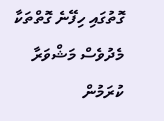ގޮތުގައި ހިފޭނެ ގޮތްތަކާ މެދުވެސް މަޝްވަރާ ކުރަމުން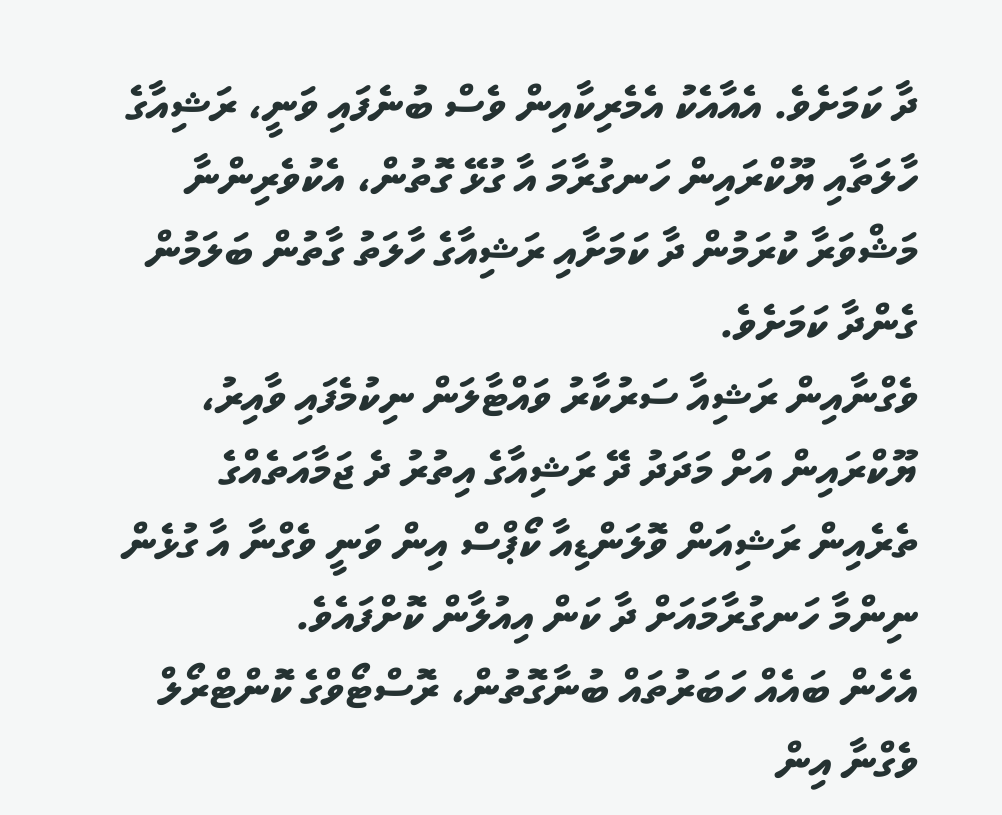ދާ ކަމަށެވެ. އެއާއެކު އެމެރިކާއިން ވެސް ބުނެފައި ވަނީ، ރަޝިއާގެ ހާލަތާއި ޔޫކްރައިން ހަނގުރާމަ އާ ގުޅޭ ގޮތުން، އެކުވެރިންނާ މަޝްވަރާ ކުރަމުން ދާ ކަމަށާއި ރަޝިއާގެ ހާލަތު ގާތުން ބަލަމުން ގެންދާ ކަމަށެވެ.
ވެގްނާއިން ރަޝިއާ ސަރުކާރު ވައްޓާލަން ނިކުމެފައި ވާއިރު، ޔޫކްރައިން އަށް މަދަދު ދޭ ރަޝިއާގެ އިތުރު ދެ ޖަމާއަތެއްގެ ތެރެއިން ރަޝިއަން ވޮލަންޑިއާ ކޯޕްސް އިން ވަނީ ވެގްނާ އާ ގުޅެން ނިންމާ ހަނގުރާމައަށް ދާ ކަން އިއުލާން ކޮށްފައެވެ.
އެހެން ބައެއް ހަބަރުތައް ބުނާގޮތުން، ރޮސްޓޯވްގެ ކޮންޓްރޯލް ވެގްނާ އިން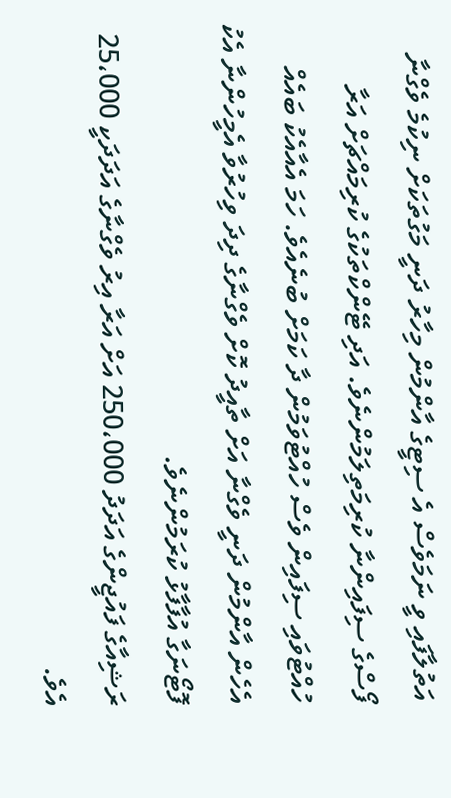އަތުލާފައި ވީ ނަމަވެސް އެ ސިޓީގެ އާންމުން މިހާރު ދަނީ މަގުތަކަށް ނިކުމެ ވެގްނާ ފޯސްގެ ސިފައިންނާ ކުރިމަތިލަމުންނެވެ. އަދި ޓޭންކްތަކުގެ ކުރިމައްޗަށް އަރާ ހުއްޓުވައި ސިފައިން ވެސް ހުއްޓުވަމުން ދާ ކަމަށް ބުނެއެވެ. ހަމަ އެއާއެކު ބައެއް އެހެން އާންމުން ދަނީ ވެގްނާ އަށް ތާއީދު ކޮށް ވެގްނާގެ ދިދަ ވިހުރުވާ އެމީހުންނާ އެކު ފޮޓޯނަގާ އުފާފާޅު ކުރަމުންނެވެ.
ރަޝިއާގެ ފައުޖީންގެ އަދަދު 250،000 އަށް އަރާ އިރު ވެގްނާގެ އަދަދަކީ 25،000 އެވެ.